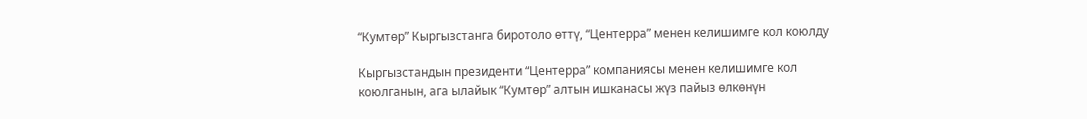“Кумтөр” Кыргызстанга биротоло өттү, “Центерра” менен келишимге кол коюлду

Кыргызстандын президенти “Центерра” компаниясы менен келишимге кол коюлганын, ага ылайык “Кумтөр” алтын ишканасы жүз пайыз өлкөнүн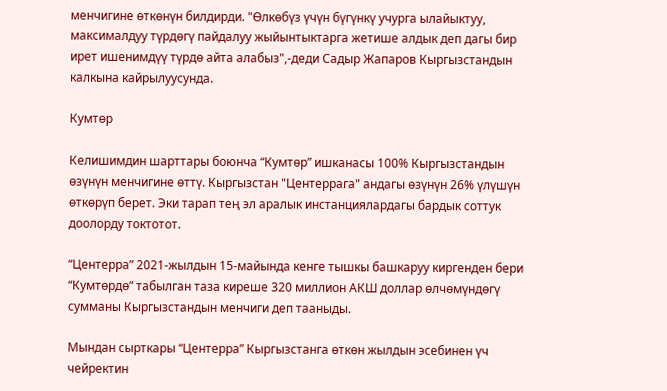менчигине өткөнүн билдирди. "Өлкөбүз үчүн бүгүнкү учурга ылайыктуу, максималдуу түрдөгү пайдалуу жыйынтыктарга жетише алдык деп дагы бир ирет ишенимдүү түрдө айта алабыз",-деди Садыр Жапаров Кыргызстандын калкына кайрылуусунда.

Кумтөр

Келишимдин шарттары боюнча “Кумтөр” ишканасы 100% Кыргызстандын өзүнүн менчигине өттү. Кыргызстан "Центеррага" андагы өзүнүн 26% үлүшүн өткөрүп берет. Эки тарап тең эл аралык инстанциялардагы бардык соттук доолорду токтотот.

“Центерра” 2021-жылдын 15-майында кенге тышкы башкаруу киргенден бери “Кумтөрдө” табылган таза киреше 320 миллион АКШ доллар өлчөмүндөгү сумманы Кыргызстандын менчиги деп тааныды.

Мындан сырткары “Центерра” Кыргызстанга өткөн жылдын эсебинен үч чейректин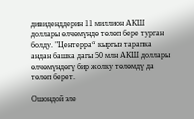дивиденддерин 11 миллион АКШ доллары өлчөмүндө төлөп бере турган болду. "Центерра“ кыргыз тарапка андан башка дагы 50 млн АКШ доллары өлчөмүндөгү бир жолку төлөмдү да төлөп берет.

Ошондой эле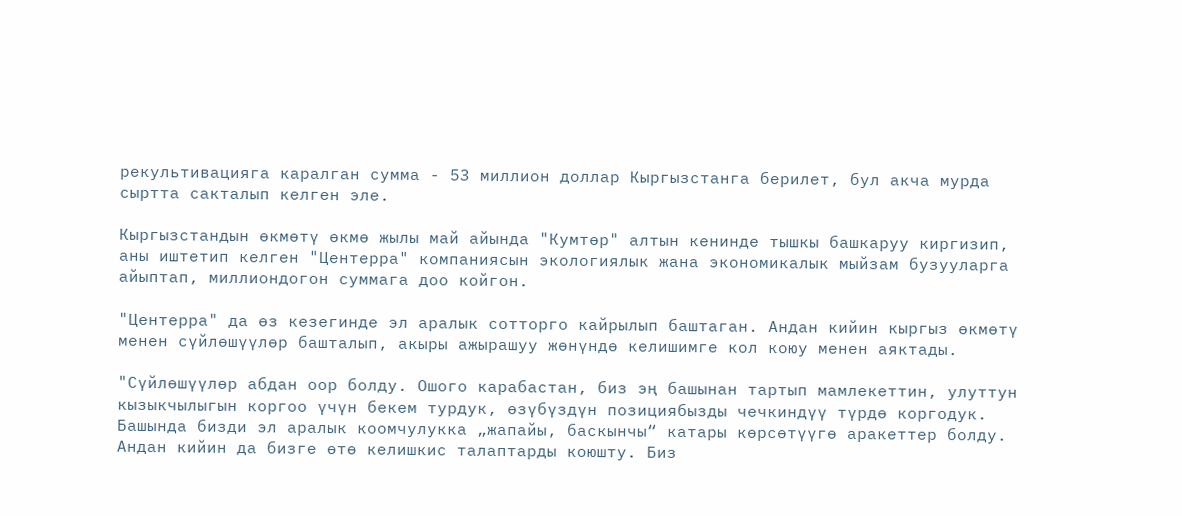рекультивацияга каралган сумма - 53 миллион доллар Кыргызстанга берилет, бул акча мурда сыртта сакталып келген эле.

Кыргызстандын өкмөтү өкмө жылы май айында "Кумтөр" алтын кенинде тышкы башкаруу киргизип, аны иштетип келген "Центерра" компаниясын экологиялык жана экономикалык мыйзам бузууларга айыптап, миллиондогон суммага доо койгон.

"Центерра" да өз кезегинде эл аралык сотторго кайрылып баштаган. Андан кийин кыргыз өкмөтү менен сүйлөшүүлөр башталып, акыры ажырашуу жөнүндө келишимге кол коюу менен аяктады.

"Сүйлөшүүлөр абдан оор болду. Ошого карабастан, биз эң башынан тартып мамлекеттин, улуттун кызыкчылыгын коргоо үчүн бекем турдук, өзүбүздүн позициябызды чечкиндүү түрдө коргодук. Башында бизди эл аралык коомчулукка „жапайы, баскынчы“ катары көрсөтүүгө аракеттер болду. Андан кийин да бизге өтө келишкис талаптарды коюшту. Биз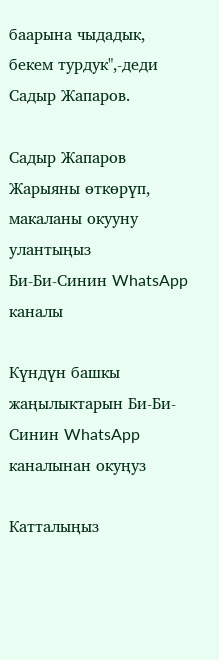баарына чыдадык, бекем турдук",-деди Садыр Жапаров.

Садыр Жапаров
Жарыяны өткөрүп, макаланы окууну улантыңыз
Би-Би-Синин WhatsApp каналы

Күндүн башкы жаңылыктарын Би-Би-Синин WhatsApp каналынан окуңуз

Катталыңыз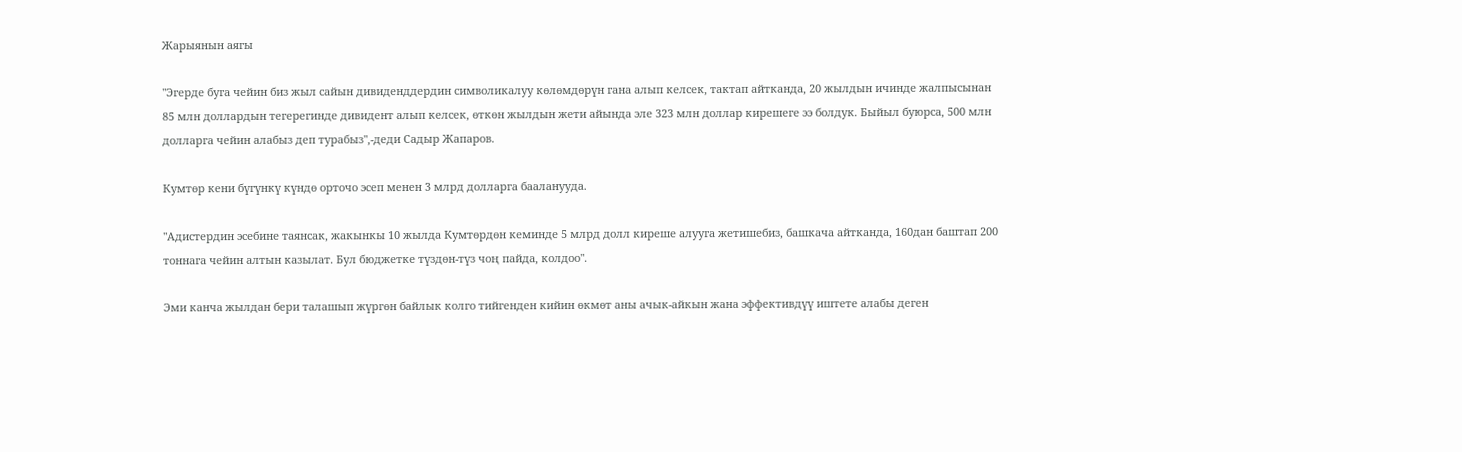Жарыянын аягы

"Эгерде буга чейин биз жыл сайын дивиденддердин символикалуу көлөмдөрүн гана алып келсек, тактап айтканда, 20 жылдын ичинде жалпысынан 85 млн доллардын тегерегинде дивидент алып келсек, өткөн жылдын жети айында эле 323 млн доллар кирешеге ээ болдук. Быйыл буюрса, 500 млн долларга чейин алабыз деп турабыз",-деди Садыр Жапаров.

Кумтөр кени бүгүнкү күндө орточо эсеп менен 3 млрд долларга бааланууда.

"Адистердин эсебине таянсак, жакынкы 10 жылда Кумтөрдөн кеминде 5 млрд долл киреше алууга жетишебиз, башкача айтканда, 160дан баштап 200 тоннага чейин алтын казылат. Бул бюджетке түздөн-түз чоң пайда, колдоо".

Эми канча жылдан бери талашып жүргөн байлык колго тийгенден кийин өкмөт аны ачык-айкын жана эффективдүү иштете алабы деген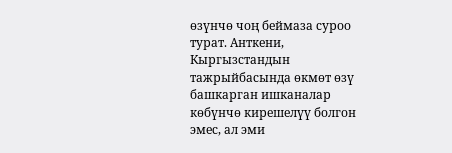өзүнчө чоң беймаза суроо турат. Анткени, Кыргызстандын тажрыйбасында өкмөт өзү башкарган ишканалар көбүнчө кирешелүү болгон эмес, ал эми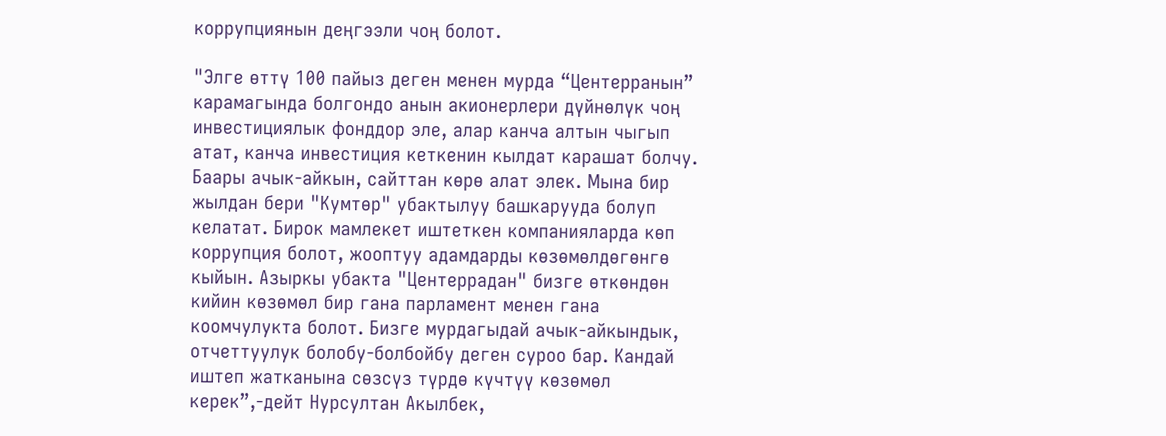коррупциянын деңгээли чоң болот.

"Элге өттү 100 пайыз деген менен мурда “Центерранын” карамагында болгондо анын акионерлери дүйнөлүк чоң инвестициялык фонддор эле, алар канча алтын чыгып атат, канча инвестиция кеткенин кылдат карашат болчу. Баары ачык-айкын, сайттан көрө алат элек. Мына бир жылдан бери "Кумтөр" убактылуу башкарууда болуп келатат. Бирок мамлекет иштеткен компанияларда көп коррупция болот, жооптуу адамдарды көзөмөлдөгөнгө кыйын. Азыркы убакта "Центеррадан" бизге өткөндөн кийин көзөмөл бир гана парламент менен гана коомчулукта болот. Бизге мурдагыдай ачык-айкындык, отчеттуулук болобу-болбойбу деген суроо бар. Кандай иштеп жатканына сөзсүз түрдө күчтүү көзөмөл керек”,-дейт Нурсултан Акылбек,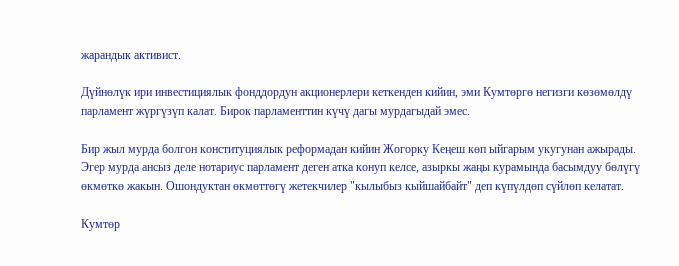жарандык активист.

Дүйнөлүк ири инвестициялык фонддордун акционерлери кеткенден кийин, эми Кумтөргө негизги көзөмөлдү парламент жүргүзүп калат. Бирок парламенттин күчү дагы мурдагыдай эмес.

Бир жыл мурда болгон конституциялык реформадан кийин Жогорку Кеңеш көп ыйгарым укугунан ажырады. Эгер мурда ансыз деле нотариус парламент деген атка конуп келсе, азыркы жаңы курамында басымдуу бөлүгү өкмөткө жакын. Ошондуктан өкмөттөгү жетекчилер "кылыбыз кыйшайбайт" деп күпүлдөп сүйлөп келатат.

Кумтөр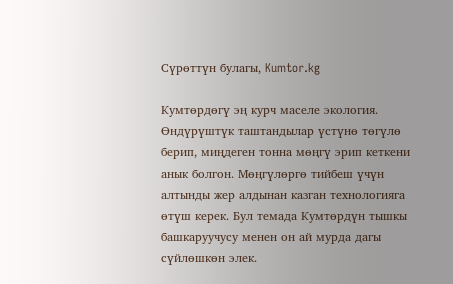Сүрөттүн булагы, Kumtor.kg

Кумтөрдөгү эң курч маселе экология. Өндүрүштүк таштандылар үстүнө төгүлө берип, миңдеген тонна мөңгү эрип кеткени анык болгон. Мөңгүлөргө тийбеш үчүн алтынды жер алдынан казган технологияга өтүш керек. Бул темада Кумтөрдүн тышкы башкаруучусу менен он ай мурда дагы сүйлөшкөн элек.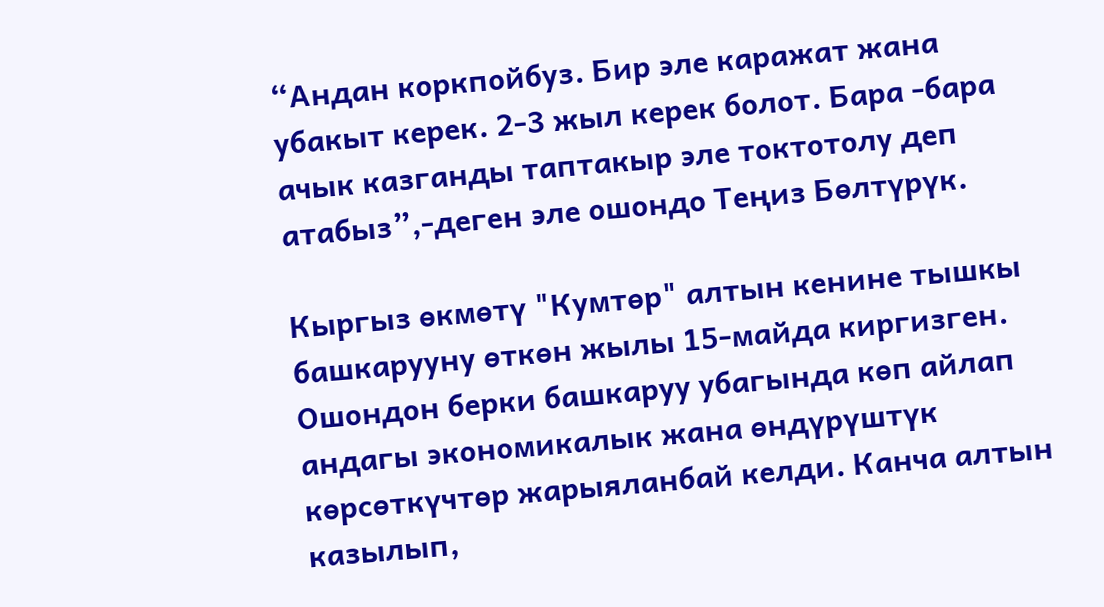“Андан коркпойбуз. Бир эле каражат жана убакыт керек. 2-3 жыл керек болот. Бара -бара ачык казганды таптакыр эле токтотолу деп атабыз”,-деген эле ошондо Теңиз Бөлтүрүк.

Кыргыз өкмөтү "Кумтөр" алтын кенине тышкы башкарууну өткөн жылы 15-майда киргизген. Ошондон берки башкаруу убагында көп айлап андагы экономикалык жана өндүрүштүк көрсөткүчтөр жарыяланбай келди. Канча алтын казылып,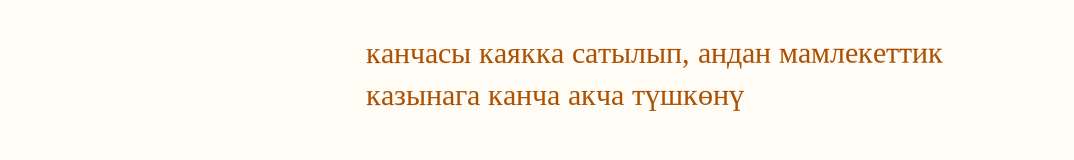канчасы каякка сатылып, андан мамлекеттик казынага канча акча түшкөнү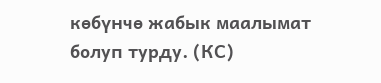көбүнчө жабык маалымат болуп турду. (КС)